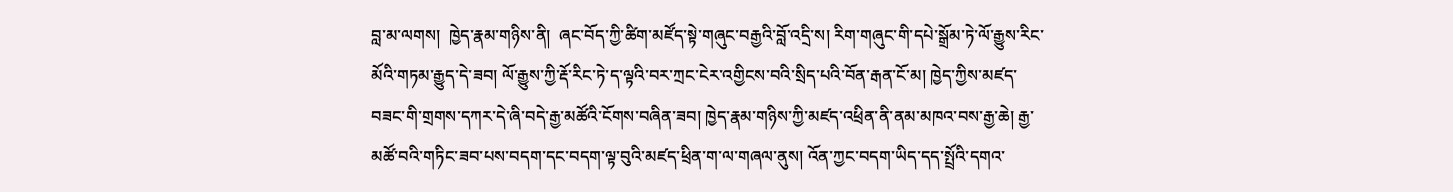བླ་མ་ལགས།  ཁྱེད་རྣམ་གཉིས་ནི།  ཞང་བོད་ཀྱི་ཚིག་མཛོད་སྟེ་གཞུང་བརྒྱའི་བློ་འདྲི་ས། རིག་གཞུང་གི་དཔེ་སྒྲོམ་ཏེ་ལོ་རྒྱུས་རིང་མོའི་གཏམ་རྒྱུད་དེ་ཟབ། ལོ་རྒྱུས་ཀྱི་རྡོ་རིང་ཏེ་ད་ལྟའི་བར་ཀྲང་ངེར་འགྱིངས་བའི་སྲིད་པའི་བོན་རྒན་ངོ་མ། ཁྱེད་ཀྱིས་མཛད་བཟང་གི་གྲགས་དཀར་དེ་ཞི་བདེ་རྒྱ་མཚོའི་ངོགས་བཞིན་ཟབ། ཁྱེད་རྣམ་གཉིས་ཀྱི་མཛད་འཕྲིན་ནི་ནམ་མཁའ་བས་རྒྱ་ཆེ། རྒྱ་མཚོ་བའི་གཏིང་ཟབ་པས་བདག་དང་བདག་ལྟ་བུའི་མཛད་ཕྲིན་ག་ལ་གཞལ་ནུས། འོན་ཀྱང་བདག་ཡིད་དད་སྤྲོའི་དགའ་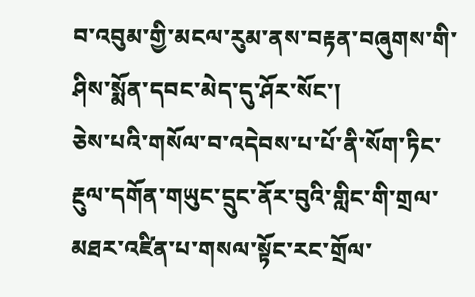བ་འབུམ་གྱི་མངལ་རུམ་ནས་བརྟན་བཞུགས་གི་ཤིས་སྨོན་དབང་མེད་དུ་ཤོར་སོང་།
ཅེས་པའི་གསོལ་བ་འདེབས་པ་པོ་ནི་སོག་ཏིང་རྔུལ་དགོན་གཡུང་དྲུང་ནོར་བུའི་གླིང་གི་གྲལ་མཐར་འཛིན་པ་གསལ་སྟོང་རང་གྲོལ་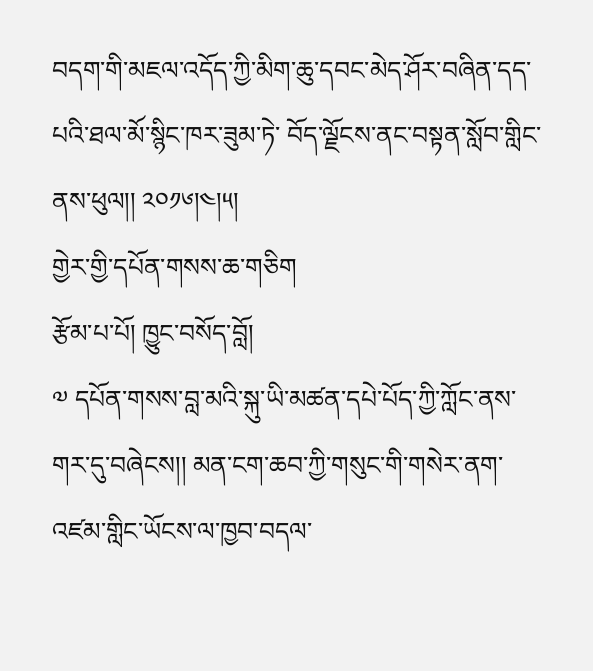བདག་གི་མཇལ་འདོད་ཀྱི་མིག་ཆུ་དབང་མེད་ཤོར་བཞིན་དད་པའི་ཐལ་མོ་སྙིང་ཁར་ཟུམ་ཏེ་ བོད་ལྗོངས་ནང་བསྟན་སློབ་གླིང་ནས་ཕུལ།། ༢༠༡༦།༤།༥།
གྱེར་གྱི་དཔོན་གསས་ཆ་གཅིག
རྩོམ་པ་པོ། ཁྱུང་བསོད་བློ།
༧ དཔོན་གསས་བླ་མའི་སྐུ་ཡི་མཚན་དཔེ་པོད་ཀྱི་ཀློང་ནས་གར་དུ་བཞེངས།། མན་ངག་ཆབ་ཀྱི་གསུང་གི་གསེར་ནག་འཛམ་གླིང་ཡོངས་ལ་ཁྱབ་བདལ་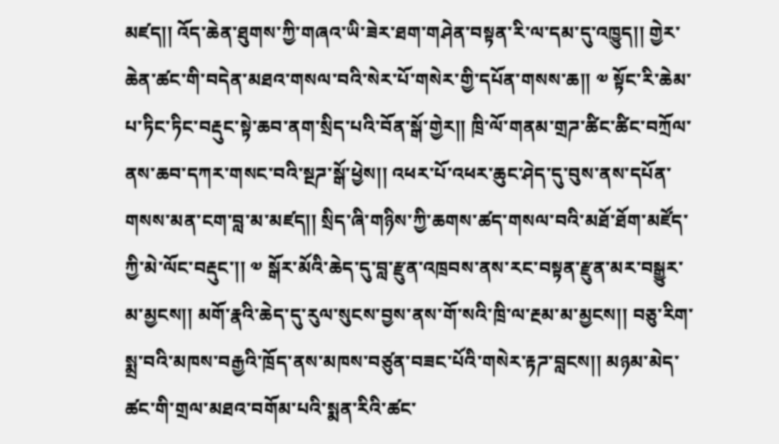མཛད།། འོད་ཆེན་ཐུགས་ཀྱི་གཞའ་ཡི་ཟེར་ཐག་གཤེན་བསྟན་རི་ལ་དམ་དུ་འཁྱུད།། གྱེར་ཆེན་ཚང་གི་བདེན་མཐའ་གསལ་བའི་སེར་པོ་གསེར་གྱི་དཔོན་གསས་ཆ།། ༧ སྟོང་རི་ཆེམ་པ་ཏིང་ཏིང་བརྡུང་སྟེ་ཆབ་ནག་སྲིད་པའི་བོན་སྒོ་གྱེར།། ཁྲི་ལོ་གནམ་གྲཌ་ཚིང་ཚིང་བཀྲོལ་ནས་ཆབ་དཀར་གསང་བའི་སྔཌ་སྒོ་ཕྱེས།། འཕར་པོ་འཕར་ཆུང་ཤེད་དུ་བུས་ནས་དཔོན་གསས་མན་ངག་བླ་མ་མཛད།། སྲིད་ཞི་གཉིས་ཀྱི་ཆགས་ཚད་གསལ་བའི་མཐོ་ཐོག་མཛོད་ཀྱི་མེ་ལོང་བརྡུང་།། ༧ སྒོར་མོའི་ཆེད་དུ་བླ་རྫུན་འཁྲབས་ནས་རང་བསྟན་རྫུན་མར་བསྒྱུར་མ་མྱངས།། མགོ་རྣའི་ཆེད་དུ་རུལ་སུངས་བྱས་ནས་གོ་སའི་ཁྲི་ལ་རྔམ་མ་མྱངས།། བཅུ་རིག་སྨྲ་བའི་མཁས་བརྒྱའི་ཁྲོད་ནས་མཁས་བཙུན་བཟང་པོའི་གསེར་རྟཌ་བླངས།། མཉམ་མེད་ཚང་གི་གྲལ་མཐའ་བགོམ་པའི་སྨན་རིའི་ཚང་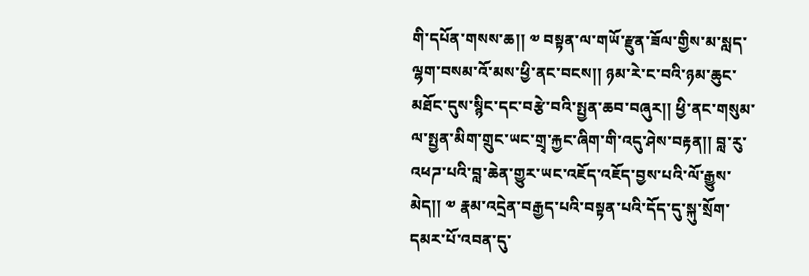གི་དཔོན་གསས་ཆ།། ༧ བསྟན་ལ་གཡོ་རྫུན་ཟོལ་གྱིས་མ་སླད་ལྷག་བསམ་འོ་མས་ཕྱི་ནང་བངས།། ཉམ་རེ་ང་བའི་ཉམ་ཆུང་མཐོང་དུས་སྙིང་དང་བརྩེ་བའི་སྤྱན་ཆབ་བཞུར།། ཕྱི་ནང་གསུམ་ལ་སྤྱན་མིག་གྲུང་ཡང་གྲྭ་རྐྱང་ཞིག་གི་འདུ་ཤེས་བརྟན།། བླ་རུ་འཕཌ་པའི་བླ་ཆེན་གྱུར་ཡང་འཇོད་འཇོད་བྱས་པའི་ལོ་རྒྱུས་མེད།། ༧ རྣམ་འདྲེན་བརྒྱད་པའི་བསྟན་པའི་དོད་དུ་སྐུ་སྲོག་དམར་པོ་འབན་དུ་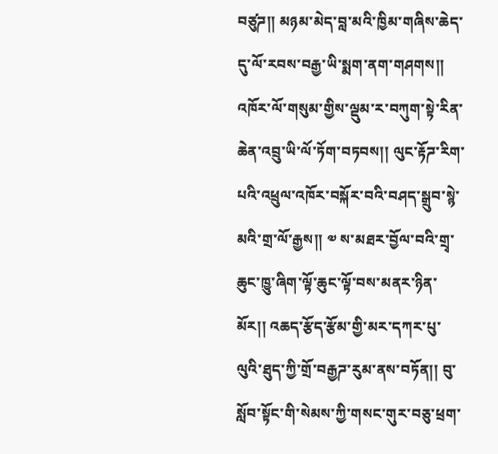བཙུཌ།། མཉམ་མེད་བླ་མའི་ཁྱིམ་གཞིས་ཆེད་དུ་ལོ་རབས་བརྒྱ་ཡི་སྨག་ནག་གཤགས།། འཁོར་ལོ་གསུམ་གྱིས་ལྡུམ་ར་བཀུག་སྟེ་རིན་ཆེན་འབྲུ་ཡི་ལོ་ཏོག་བཏབས།། ལུང་རྟོཌ་རིག་པའི་འཕྲུལ་འཁོར་བསྐོར་བའི་བཤད་སྒྲུབ་སྙེ་མའི་གྲ་ལོ་རྒྱས།། ༧ ས་མཐར་བྱོལ་བའི་གྲྭ་ཆུང་ཁྱུ་ཞིག་ལྟོ་ཆུང་ལྟོ་བས་མནར་ཉིན་མོར།། འཆད་རྩོད་རྩོམ་གྱི་མར་དཀར་པུ་ལུའི་ཐུད་ཀྱི་གྲོ་བརྒྱཌ་རུམ་ནས་བཏོན།། བུ་སློབ་སྟོང་གི་སེམས་ཀྱི་གསང་གུར་བཅུ་ཕྲག་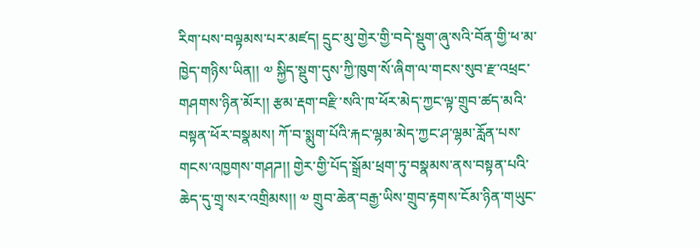རིག་པས་བལྟམས་པར་མཛད། དྲུང་མུ་གྱེར་གྱི་བདེ་སྡུག་ཞུ་སའི་བོན་གྱི་ཕ་མ་ཁྱེད་གཉིས་ཡིན།། ༧ སྐྱིད་སྡུག་དུས་ཀྱི་ཁུག་སོ་ཞིག་ལ་གངས་སུབ་རྫ་འཕྲང་གཤགས་ཉིན་མོར།། རྩམ་རྡག་བརྫི་སའི་ཁ་ཕོར་མེད་ཀྱང་ལྟ་གྲུབ་ཚད་མའི་བསྟན་ཕོར་བསྣམས། ཀོ་བ་སྨུག་པོའི་རྐང་ལྷམ་མེད་ཀྱང་ཤ་ལྷམ་རློན་པས་གངས་འཁྱགས་གཤཌ།། གྱེར་གྱི་པོད་སྒྲོམ་ཕྲག་ཏུ་བསྣམས་ནས་བསྟན་པའི་ཆེད་དུ་གྲྭ་སར་འགྲིམས།། ༧ གྲུབ་ཆེན་བརྒྱ་ཡིས་གྲུབ་རྟགས་ངོམ་ཉིན་གཡུང་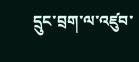དྲུང་བྲག་ལ་འཛུབ་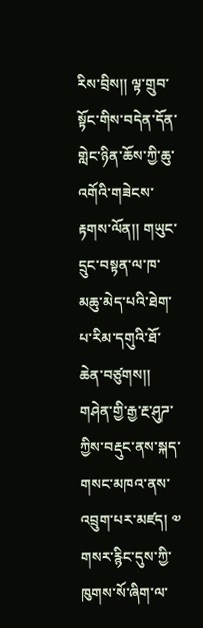རིས་བྲིས།། ལྟ་གྲུབ་སྟོང་གིས་བདེན་དོན་གླེང་ཉིན་ཆོས་ཀྱི་ཆུ་འགོའི་གཟེངས་རྟགས་ལོན།། གཡུང་དྲུང་བསྟན་ལ་ཁ་མཆུ་མེད་པའི་ཐེག་པ་རིམ་དགུའི་ཐོ་ཆེན་བཙུགས།། གཤེན་གྱི་རྒྱ་རྔ་ཤུཌ་ཀྱིས་བརྡུང་ནས་སྐད་གསང་མཁའ་ནས་འབྲུག་པར་མཛད། ༧ གསར་རྙིང་དུས་ཀྱི་ཁུགས་སོ་ཞིག་ལ་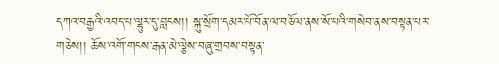དཀའ་བརྒྱའི་འབད་པ་ལྷུར་དུ་བླངས།། སྐུ་སྲོག་དམར་པོ་བོན་ལ་བཅོལ་ནས་སོ་པའི་གསེབ་ནས་བསྟན་པར་གཅེས།། ཆོས་འགོ་གངས་རྒན་མེ་ལྕེས་བཞུ་གྲབས་བསྟན་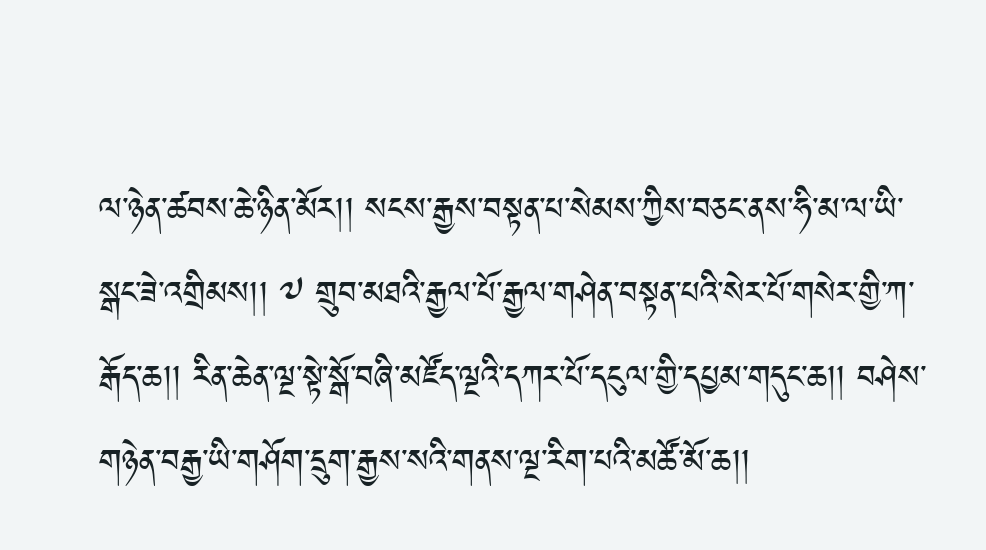ལ་ཉེན་ཚབས་ཆེ་ཉིན་མོར།། སངས་རྒྱས་བསྟན་པ་སེམས་ཀྱིས་བཅང་ནས་ཧི་མ་ལ་ཡི་སྒང་ཟེ་འགྲིམས།། ༧ གྲུབ་མཐའི་རྒྱལ་པོ་རྒྱལ་གཤེན་བསྟན་པའི་སེར་པོ་གསེར་གྱི་ཀ་རྒོད་ཆ།། རིན་ཆེན་ལྔ་སྟེ་སྒོ་བཞི་མཛོད་ལྔའི་དཀར་པོ་དངུལ་གྱི་དཔྱམ་གདུང་ཆ།། བཤེས་གཉེན་བརྒྱ་ཡི་གཤོག་དྲུག་རྒྱས་སའི་གནས་ལྔ་རིག་པའི་མཚོ་མོ་ཆ།།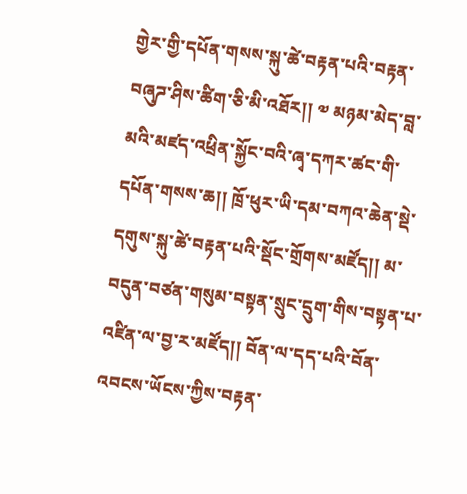གྱེར་གྱི་དཔོན་གསས་སྐུ་ཚེ་བརྟན་པའི་བརྟན་བཞུཌ་ཤིས་ཚིག་ཅི་མི་འཐོར།། ༧ མཉམ་མེད་བླ་མའི་མཛད་འཕྲིན་སྐྱོང་བའི་ཞྭ་དཀར་ཚང་གི་དཔོན་གསས་ཆ།། ཁྲོ་ཕུར་ཡི་དམ་བཀའ་ཆེན་སྡེ་དགུས་སྐུ་ཚེ་བརྟན་པའི་སྡོང་གྲོགས་མཛོད།། མ་བདུན་བཙན་གསུམ་བསྟན་སྲུང་དྲུག་གིས་བསྟན་པ་འཛིན་ལ་བྱ་ར་མཛོད།། བོན་ལ་དད་པའི་བོན་འབངས་ཡོངས་ཀྱིས་བརྟན་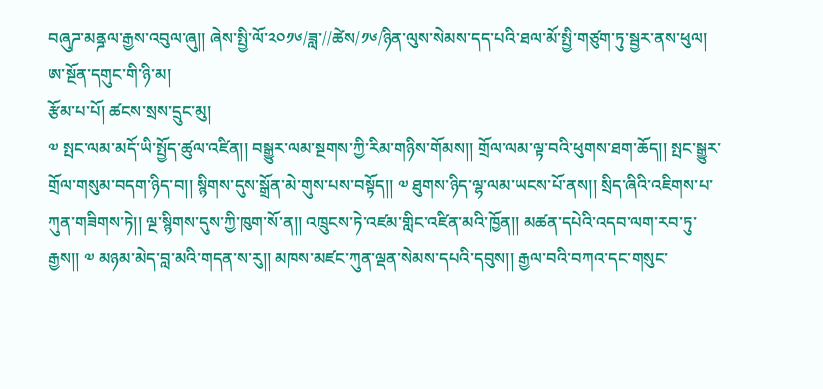བཞུཌ་མནྜལ་རྒྱས་འབུལ་ཞུ།། ཞེས་སྤྱི་ལོ་༢༠༡༦/ཟླ་//ཚེས/༡༦/ཉིན་ལུས་སེམས་དད་པའི་ཐལ་མོ་སྤྱི་གཙུག་ཏུ་སྦྱར་ནས་ཕུལ།
ཨ་སྔོན་དགུང་གི་ཉི་མ།
རྩོམ་པ་པོ། ཚངས་སྲས་དྲུང་མུ།
༧ སྤང་ལམ་མདོ་ཡི་སྤྱོད་ཚུལ་འཛིན།། བསྒྱུར་ལམ་སྔགས་ཀྱི་རིམ་གཉིས་གོམས།། གྲོལ་ལམ་ལྟ་བའི་ཕུགས་ཐག་ཆོད།། སྤང་སྒྱུར་གྲོལ་གསུམ་བདག་ཉིད་བ།། སྙིགས་དུས་སྒྲོན་མེ་གུས་པས་བསྟོད།། ༧ ཐུགས་ཉིད་ལྷ་ལམ་ཡངས་པོ་ནས།། སྲིད་ཞིའི་འཇིགས་པ་ཀུན་གཟིགས་ཏེ།། ལྔ་སྙིགས་དུས་ཀྱི་ཁུག་སོ་ན།། འཁྲུངས་ཏེ་འཛམ་གླིང་འཛིན་མའི་ཁྱོན།། མཚན་དཔེའི་འདབ་ལག་རབ་ཏུ་རྒྱས།། ༧ མཉམ་མེད་བླ་མའི་གདན་ས་རུ།། མཁས་མཛང་ཀུན་ལྡན་སེམས་དཔའི་དབུས།། རྒྱལ་བའི་བཀའ་དང་གསུང་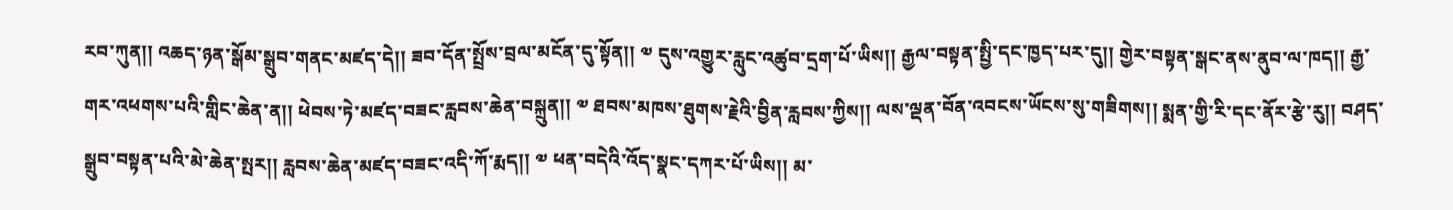རབ་ཀུན།། འཆད་ཉན་སྒོམ་སྒྲུབ་གནང་མཛད་དེ།། ཟབ་དོན་སྤྲོས་བྲལ་མངོན་དུ་སྟོན།། ༧ དུས་འགྱུར་རླུང་འཚུབ་དྲག་པོ་ཡིས།། རྒྱལ་བསྟན་སྤྱི་དང་ཁྱད་པར་དུ།། གྱེར་བསྟན་སྒང་ནས་ནུབ་ལ་ཁད།། རྒྱ་གར་འཕགས་པའི་གླིང་ཆེན་ན།། ཕེབས་ཏེ་མཛད་བཟང་རླབས་ཆེན་བསྐྲུན།། ༧ ཐབས་མཁས་ཐུགས་རྗེའི་བྱིན་རླབས་ཀྱིས།། ལས་ལྡན་བོན་འབངས་ཡོངས་སུ་གཟིགས།། སྨན་གྱི་རི་དང་ནོར་རྩེ་རུ།། བཤད་སྒྲུབ་བསྟན་པའི་མེ་ཆེན་སྤར།། རླབས་ཆེན་མཛད་བཟང་འདི་ཀོ་རྨད།། ༧ ཕན་བདེའི་འོད་སྣང་དཀར་པོ་ཡིས།། མ་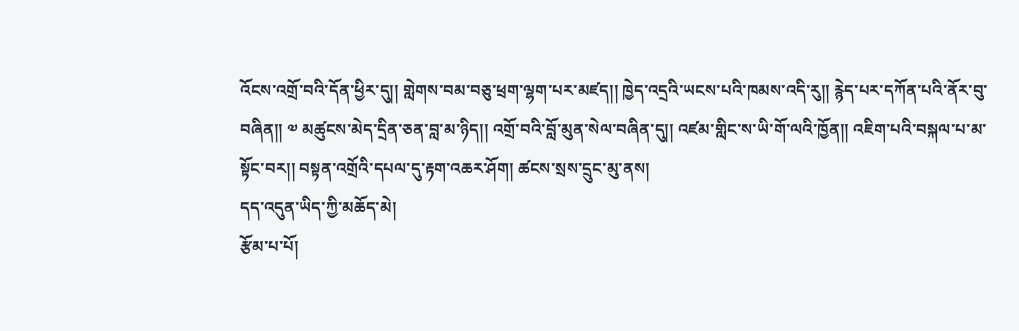འོངས་འགྲོ་བའི་དོན་ཕྱིར་དུ།། གླེགས་བམ་བཅུ་ཕྲག་ལྷག་པར་མཛད།། ཁྱེད་འདྲའི་ཡངས་པའི་ཁམས་འདི་རུ།། རྙེད་པར་དཀོན་པའི་ནོར་བུ་བཞིན།། ༧ མཚུངས་མེད་དྲིན་ཅན་བླ་མ་ཉིད།། འགྲོ་བའི་བློ་མུན་སེལ་བཞིན་དུ།། འཛམ་གླིང་ས་ཡི་གོ་ལའི་ཁྱོན།། འཇིག་པའི་བསྐལ་པ་མ་སྟོང་བར།། བསྟན་འགྲོའི་དཔལ་དུ་རྟག་འཆར་ཤོག། ཚངས་སྲས་དྲུང་མུ་ནས།
དད་འདུན་ཡིད་ཀྱི་མཆོད་མེ།
རྩོམ་པ་པོ།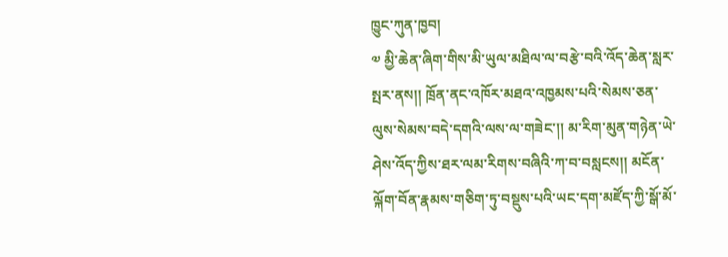ཁྱུང་ཀུན་ཁྱབ།
༧ མྱི་ཆེན་ཞིག་གིས་མི་ཡུལ་མཐིལ་ལ་བརྩེ་བའི་འོད་ཆེན་སླར་སྤར་ནས།། ཁྲོན་ནང་འཁོར་མཐའ་འཁྱམས་པའི་སེམས་ཅན་ལུས་སེམས་བདེ་དགའི་ལས་ལ་གཟེང་།། མ་རིག་མུན་གཉེན་ཡེ་ཤེས་འོད་ཀྱིས་ཐར་ལམ་རིགས་བཞིའི་ཀ་བ་བསླངས།། མངོན་ལྐོག་བོན་རྣམས་གཅིག་ཏུ་བསྡུས་པའི་ཡང་དག་མཛོད་ཀྱི་སྒོ་མོ་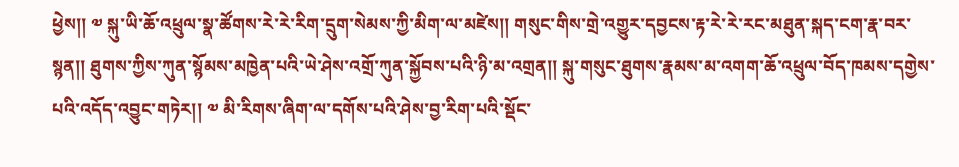ཕྱེས།། ༧ སྐུ་ཡི་ཆོ་འཕྲུལ་སྣ་ཚོགས་རེ་རེ་རིག་དྲུག་སེམས་ཀྱི་མིག་ལ་མཛེས།། གསུང་གིས་གྲེ་འགྱུར་དབྱངས་རྟ་རེ་རེ་རང་མཐུན་སྐད་ངག་རྣ་བར་སྙན།། ཐུགས་ཀྱིས་ཀུན་སྙོམས་མཁྱེན་པའི་ཡེ་ཤེས་འགྲོ་ཀུན་སྐྱོབས་པའི་ཉི་མ་འགྲན།། སྐུ་གསུང་ཐུགས་རྣམས་མ་འགག་ཆོ་འཕྲུལ་བོད་ཁམས་དགྱེས་པའི་འདོད་འབྱུང་གཏེར།། ༧ མི་རིགས་ཞིག་ལ་དགོས་པའི་ཤེས་བྱ་རིག་པའི་སྡོང་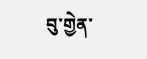བུ་གྱེན་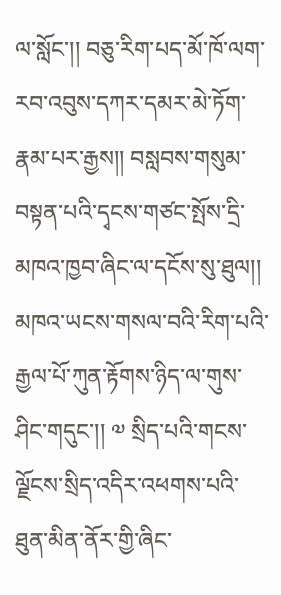ལ་སློང་།། བཅུ་རིག་པད་མོ་ཁོ་ལག་རབ་འབུས་དཀར་དམར་མེ་ཏོག་རྣམ་པར་རྒྱས།། བསླབས་གསུམ་བསྟན་པའི་དྭངས་གཙང་སྤོས་དྲི་མཁའ་ཁྱབ་ཞིང་ལ་དངོས་སུ་ཐུལ།། མཁའ་ཡངས་གསལ་བའི་རིག་པའི་རྒྱལ་པོ་ཀུན་རྟོགས་ཉིད་ལ་གུས་ཤིང་གདུང་།། ༧ སྲིད་པའི་གངས་ལྗོངས་སྲིད་འདིར་འཕགས་པའི་ཐུན་མིན་ནོར་གྱི་ཞིང་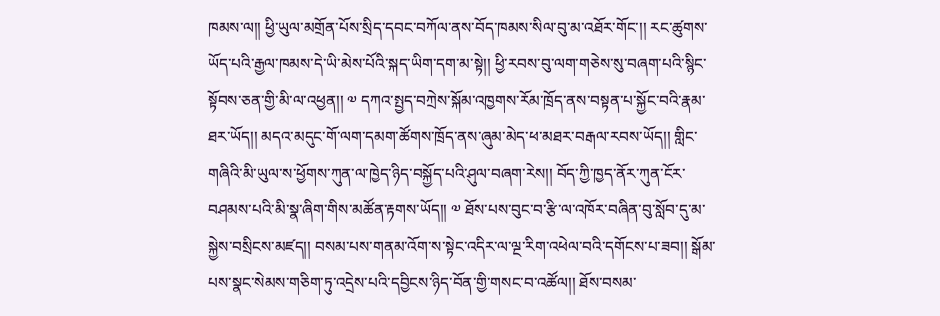ཁམས་ལ།། ཕྱི་ཡུལ་མགྲོན་པོས་སྲིད་དབང་བཀོལ་ནས་བོད་ཁམས་སིལ་བུ་མ་འཐོར་གོང་།། རང་ཚུགས་ཡོད་པའི་རྒྱལ་ཁམས་དེ་ཡི་མེས་པོའི་སྐད་ཡིག་དག་མ་སྟེ།། ཕྱི་རབས་བུ་ལག་གཅེས་སུ་བཞག་པའི་སྙིང་སྟོབས་ཅན་གྱི་མི་ལ་འཕྱན།། ༧ དཀའ་སྤྱད་བཀྲེས་སྐོམ་འཁྱགས་རོམ་ཁྲོད་ནས་བསྟན་པ་སྐྱོང་བའི་རྣམ་ཐར་ཡོད།། མདའ་མདུང་གོ་ལག་དམག་ཚོགས་ཁྲོད་ནས་ཞུམ་མེད་ཕ་མཐར་བརྒལ་རབས་ཡོད།། གླིང་གཞིའི་མི་ཡུལ་ས་ཕྱོགས་ཀུན་ལ་ཁྱེད་ཉིད་བསྐྱོད་པའི་ཤུལ་བཞག་རེས།། བོད་ཀྱི་ཁྱད་ནོར་ཀུན་ངོར་བཤམས་པའི་མི་སྣ་ཞིག་གིས་མཚོན་རྟགས་ཡོད།། ༧ ཐོས་པས་བུང་བ་རྩི་ལ་འཁོར་བཞིན་བུ་སློབ་དུ་མ་སྐྱེས་བསྲིངས་མཛད།། བསམ་པས་གནམ་འོག་ས་སྟེང་འདིར་ལ་ལྔ་རིག་འཕེལ་བའི་དགོངས་པ་ཟབ།། སྒོམ་པས་སྣང་སེམས་གཅིག་ཏུ་འདྲེས་པའི་དབྱིངས་ཉིད་བོན་གྱི་གསང་བ་འཚོལ།། ཐོས་བསམ་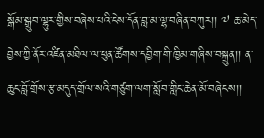སྒོམ་སྒྲུབ་ལྷུར་གྱིས་བཞེས་པའི་ངེས་དོན་བླ་མ་ལྷ་བཞིན་བཀུར།། ༧ ཆ་མེད་བྱེས་ཀྱི་ནོར་འཛིན་མཐིལ་ལ་ཕུན་ཚོགས་དབྱིག་གི་ཁྱིམ་གཞིས་བསྐྲུན།། ན་ཆུང་བློ་གྲོས་རྩ་མདུད་གྲོལ་སའི་གཙུག་ལག་སློབ་གླིང་ཆེན་མོ་བཞེངས།།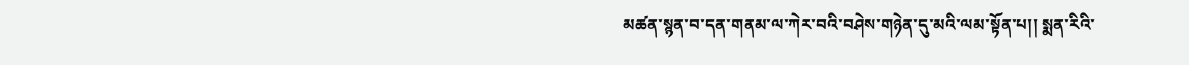མཚན་སྙན་བ་དན་གནམ་ལ་ཀེར་བའི་བཤེས་གཉེན་དུ་མའི་ལམ་སྟོན་པ།། སྨན་རིའི་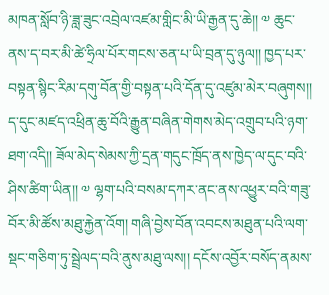མཁན་སློབ་ཉི་ཟླ་ཟུང་འབྲེལ་འཛམ་གླིང་མི་ཡི་རྒྱན་དུ་ཆེ།། ༧ ཆུང་ནས་ད་བར་མི་ཚེ་ཧྲིལ་པོར་གངས་ཅན་པ་ཡི་བྲན་དུ་ཉུལ།། ཁྱད་པར་བསྟན་སྙིང་རིམ་དགུ་བོན་གྱི་བསྟན་པའི་དོན་དུ་འཛུམ་མེར་བཞུགས།། ད་དུང་མཛད་འཕྲིན་ཆུ་བོའི་རྒྱུན་བཞིན་གེགས་མེད་འགྲུབ་པའི་ཉག་ཐག་འདི།། ཟོལ་མེད་སེམས་ཀྱི་དྲན་གདུང་ཁྲོད་ནས་ཁྱེད་ལ་དུང་བའི་ཤིས་ཚིག་ཡིན།། ༧ ལྷག་པའི་བསམ་དཀར་ནང་ནས་འཕྱུར་བའི་གཟུ་བོར་མི་ཚོས་མཐུ་རྐྱེན་འོག། གཞི་བྱེས་བོན་འབངས་མཐུན་པའི་ལག་སྡང་གཅིག་ཏུ་སྦྲེལད་བའི་ནུས་མཐུ་ལས།། དངོས་འབྱོར་བསོད་ནམས་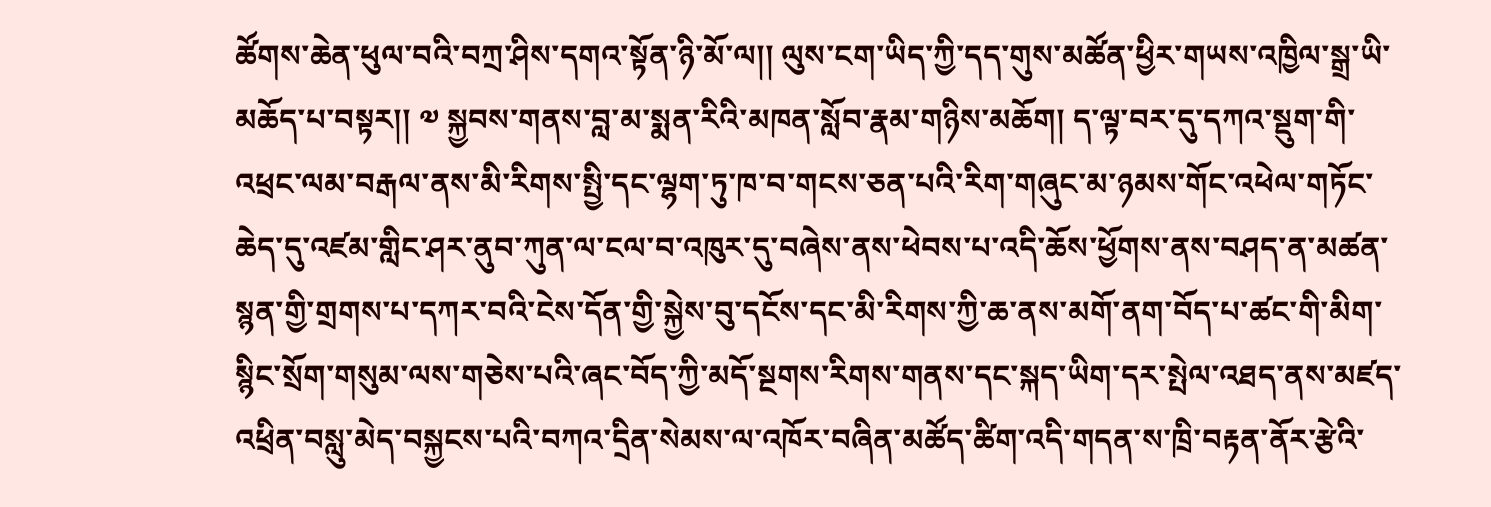ཚོགས་ཆེན་ཕུལ་བའི་བཀྲ་ཤིས་དགའ་སྟོན་ཉི་མོ་ལ།། ལུས་ངག་ཡིད་ཀྱི་དད་གུས་མཚོན་ཕྱིར་གཡས་འཁྱིལ་སྒྲ་ཡི་མཆོད་པ་བསྟར།། ༧ སྐྱབས་གནས་བླ་མ་སྨན་རིའི་མཁན་སློབ་རྣམ་གཉིས་མཆོག། ད་ལྟ་བར་དུ་དཀའ་སྡུག་གི་འཕྲང་ལམ་བརྒལ་ནས་མི་རིགས་སྤྱི་དང་ལྷག་ཏུ་ཁ་བ་གངས་ཅན་པའི་རིག་གཞུང་མ་ཉམས་གོང་འཕེལ་གཏོང་ཆེད་དུ་འཛམ་གླིང་ཤར་ནུབ་ཀུན་ལ་ངལ་བ་འཁུར་དུ་བཞེས་ནས་ཕེབས་པ་འདི་ཆོས་ཕྱོགས་ནས་བཤད་ན་མཚན་སྙན་གྱི་གྲགས་པ་དཀར་བའི་ངེས་དོན་གྱི་སྐྱེས་བུ་དངོས་དང་མི་རིགས་ཀྱི་ཆ་ནས་མགོ་ནག་བོད་པ་ཚང་གི་མིག་སྙིང་སྲོག་གསུམ་ལས་གཅེས་པའི་ཞང་བོད་ཀྱི་མདོ་སྔགས་རིགས་གནས་དང་སྐད་ཡིག་དར་སྤེལ་འཐད་ནས་མཛད་འཕྲིན་བསླུ་མེད་བསྐྱངས་པའི་བཀའ་དྲིན་སེམས་ལ་འཁོར་བཞིན་མཚོད་ཚིག་འདི་གདན་ས་ཁྲི་བརྟན་ནོར་རྩེའི་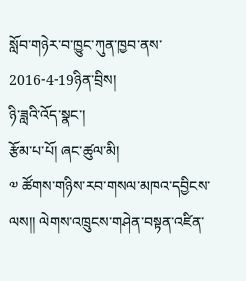སློབ་གཉེར་བ་ཁྱུང་ཀུན་ཁྱབ་ནས་2016-4-19ཉིན་བྲིས།
ཉི་ཟླའི་འོད་སྣང་།
རྩོམ་པ་པོ། ཞང་ཚུལ་མི།
༧ ཚོགས་གཉིས་རབ་གསལ་མཁའ་དབྱིངས་ལས།། ལེགས་འཁྲུངས་གཤེན་བསྟན་འཛིན་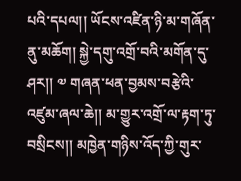པའི་དཔལ།། ཡོངས་འཛིན་ཉི་མ་གཞོན་ནུ་མཆོག། སྐྱེ་དགུ་འགྲོ་བའི་མགོན་དུ་ཤར།། ༧ གཞན་ཕན་བྱམས་བརྩེའི་འཛུམ་ཞལ་ཆེ།། མ་གྱུར་འགྲོ་ལ་རྟག་ཏུ་བསྲིངས།། མཁྱེན་གཉིས་འོད་ཀྱི་གུར་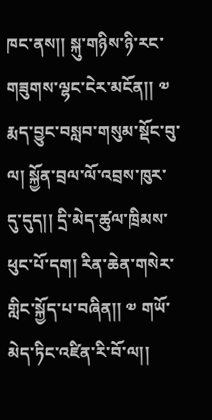ཁང་ནས།། སྐུ་གཉིས་ཉི་རང་གཟུགས་ལྷང་ངེར་མངོན།། ༧ རྨད་བྱུང་བསླབ་གསུམ་སྡོང་བུ་ལ། སྐྱོན་བྲལ་ལོ་འབྲས་ཁུར་དུ་དུད།། དྲི་མེད་ཚུལ་ཁྲིམས་ཕུང་པོ་དག། རིན་ཆེན་གསེར་གླིང་སྐྱོད་པ་བཞིན།། ༧ གཡོ་མེད་ཏིང་འཛིན་རི་བོ་ལ།།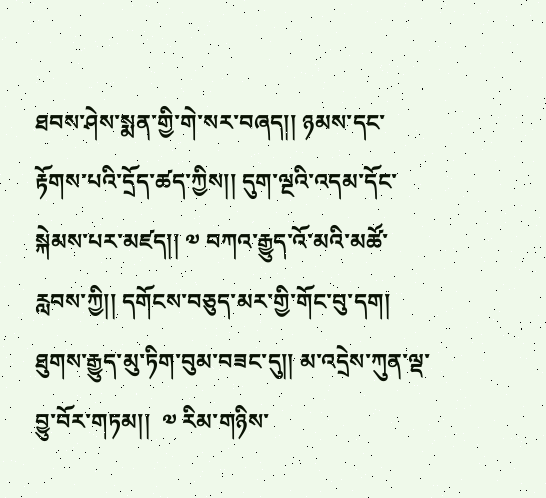ཐབས་ཤེས་སྨན་གྱི་གེ་སར་བཞད།། ཉམས་དང་རྟོགས་པའི་དྲོད་ཚད་ཀྱིས།། དུག་ལྔའི་འདམ་དོང་སྐེམས་པར་མཛད།། ༧ བཀའ་རྒྱུད་འོ་མའི་མཚོ་རླབས་ཀྱི།། དགོངས་བཅུད་མར་གྱི་གོང་བུ་དག། ཐུགས་རྒྱུད་མུ་ཏིག་བུམ་བཟང་དུ།། མ་འདྲེས་ཀུན་ལྡ་བྱུ་བོར་གཏམ།།  ༧ རིམ་གཉིས་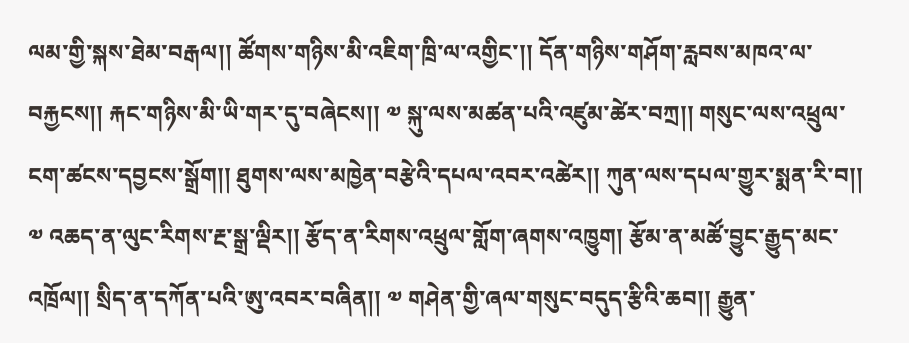ལམ་གྱི་སྐས་ཐེམ་བརྒལ།། ཚོགས་གཉིས་མི་འཇིག་ཁྲི་ལ་འགྱིང་།། དོན་གཉིས་གཤོག་རླབས་མཁའ་ལ་བརྐྱངས།། རྐང་གཉིས་མི་ཡི་གར་དུ་བཞེངས།། ༧ སྐུ་ལས་མཚན་པའི་འཛུམ་ཚེར་བཀྲ།། གསུང་ལས་འཕྲུལ་ངག་ཚངས་དབྱངས་སྒྲོག།། ཐུགས་ལས་མཁྱེན་བརྩེའི་དཔལ་འབར་འཚེར།། ཀུན་ལས་དཔལ་གྱུར་སྨན་རི་བ།། ༧ འཆད་ན་ལུང་རིགས་རྔ་སྒྲ་ལྡིར།། རྩོད་ན་རིགས་འཕྲུལ་གློག་ཞགས་འཁྱུག། རྩོམ་ན་མཚོ་བྱུང་རྒྱུད་མང་འཁྲོལ།། སྲིད་ན་དཀོན་པའི་ཨུ་འབར་བཞིན།། ༧ གཤེན་གྱི་ཞལ་གསུང་བདུད་རྩིའི་ཆབ།། རྒྱུན་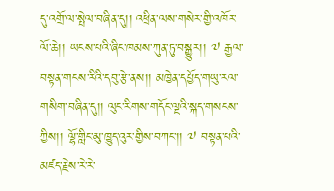དུ་འགྲོ་ལ་སྤེལ་བཞིན་དུ།། འཕྲིན་ལས་གསེར་གྱི་འཁོར་ལོ་ཆེ།། ཡངས་པའི་ཞིང་ཁམས་ཀུན་ཏུ་བསྒྱུར།། ༧ རྒྱལ་བསྟན་གངས་རིའི་དབུ་རྩེ་ནས།། མཁྱེན་དཔྱོད་གཡུ་རལ་གསིག་བཞིན་དུ།། ལུང་རིགས་གདོང་ལྔའི་སྐད་གསངས་ཀྱིས།། ལྷོ་གླིང་མུ་ཁྱུད་འུར་གྱིས་བཀང་།། ༧ བསྟན་པའི་མཛད་རྗེས་རེ་རེ་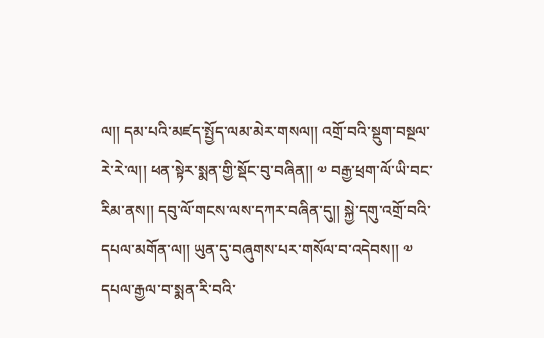ལ།། དམ་པའི་མཛད་སྤྱོད་ལམ་མེར་གསལ།། འགྲོ་བའི་སྡུག་བསྔལ་རེ་རེ་ལ།། ཕན་སྟེར་སྨན་གྱི་སྡོང་བུ་བཞིན།། ༧ བརྒྱ་ཕྲག་ལོ་ཡི་བང་རིམ་ནས།། དབུ་ལོ་གངས་ལས་དཀར་བཞིན་དུ།། སྐྱེ་དགུ་འགྲོ་བའི་དཔལ་མགོན་ལ།། ཡུན་དུ་བཞུགས་པར་གསོལ་བ་འདེབས།། ༧ དཔལ་རྒྱལ་བ་སྨན་རི་བའི་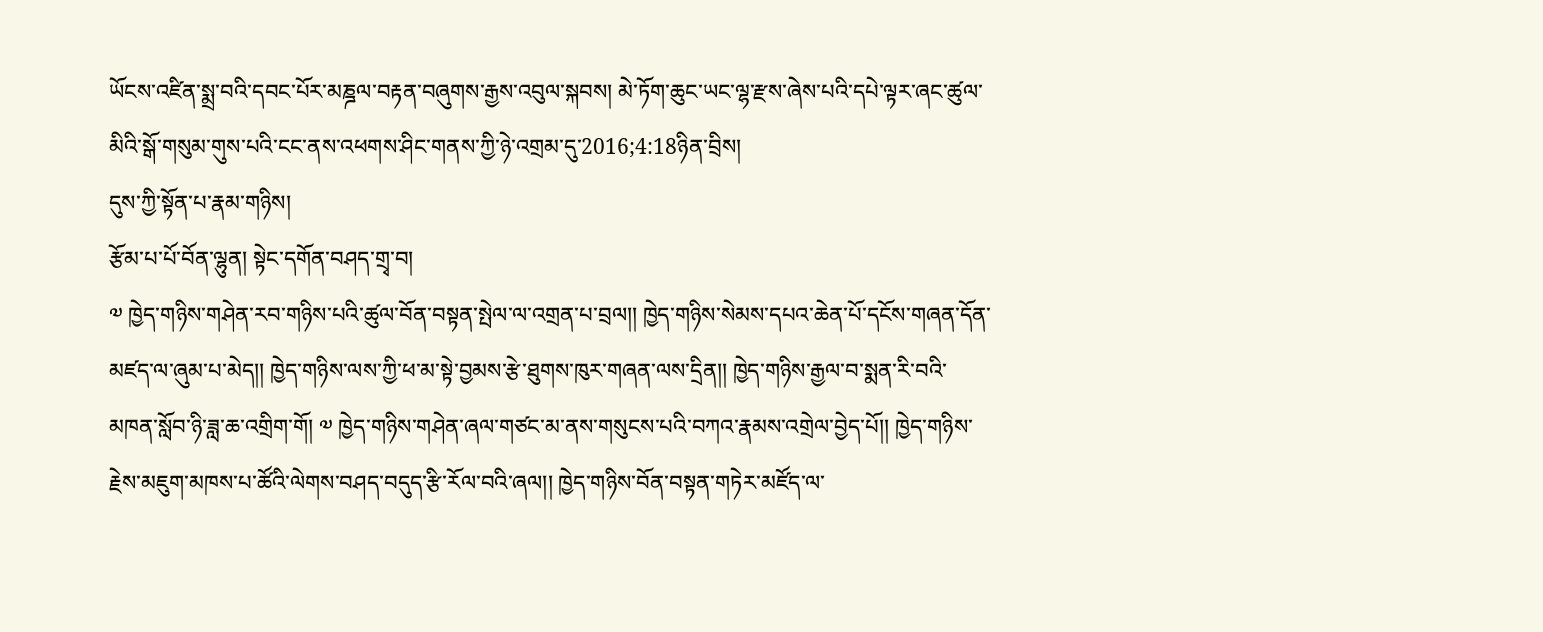ཡོངས་འཛིན་སྨྲ་བའི་དབང་པོར་མཎྜལ་བརྟན་བཞུགས་རྒྱས་འབུལ་སྐབས། མེ་ཏོག་ཆུང་ཡང་ལྷ་རྫས་ཞེས་པའི་དཔེ་ལྟར་ཞང་ཚུལ་མིའི་སྒོ་གསུམ་གུས་པའི་ངང་ནས་འཕགས་ཤིང་གནས་ཀྱི་ཉེ་འགྲམ་དུ་2016;4:18ཉིན་བྲིས།
དུས་ཀྱི་སྟོན་པ་རྣམ་གཉིས།
རྩོམ་པ་པོ་བོན་ལྷུན། སྟེང་དགོན་བཤད་གྲྭ་བ།
༧ ཁྱེད་གཉིས་གཤེན་རབ་གཉིས་པའི་ཚུལ་བོན་བསྟན་སྤེལ་ལ་འགྲན་པ་བྲལ།། ཁྱེད་གཉིས་སེམས་དཔའ་ཆེན་པོ་དངོས་གཞན་དོན་མཛད་ལ་ཞུམ་པ་མེད།། ཁྱེད་གཉིས་ལས་ཀྱི་ཕ་མ་སྟེ་བྱམས་རྩེ་ཐུགས་ཁུར་གཞན་ལས་དྲིན།། ཁྱེད་གཉིས་རྒྱལ་བ་སྨན་རི་བའི་མཁན་སློབ་ཉི་ཟླ་ཆ་འགྲིག་གོ། ༧ ཁྱེད་གཉིས་གཤེན་ཞལ་གཙང་མ་ནས་གསུངས་པའི་བཀའ་རྣམས་འགྲེལ་བྱེད་པོ།། ཁྱེད་གཉིས་རྗེས་མཇུག་མཁས་པ་ཚོའི་ལེགས་བཤད་བདུད་རྩི་རོལ་བའི་ཞལ།། ཁྱེད་གཉིས་བོན་བསྟན་གཏེར་མཛོད་ལ་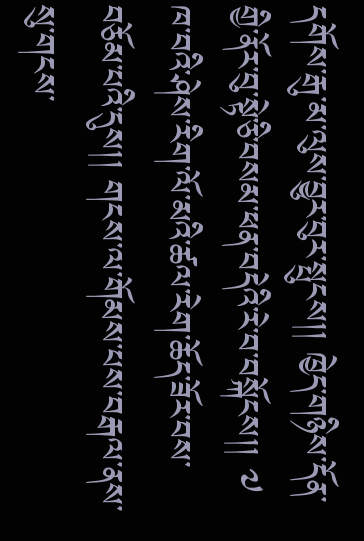དགོས་རྒུ་མ་ལུས་བྱུར་བུར་སྤུངས།། ཁྱེད་གཉིས་དོན་གྱི་ནོར་བུ་སྟེ་ཅི་བསམ་ཕན་བདེའི་རེ་བ་བསྐོངས།། ༧ ཁ་བའི་ཤེས་རིག་ལོ་མའི་ཚལ་རེག་ཆོད་ཟོར་བས་བཅོམ་པའི་དུས།། གངས་ལ་གོམས་པས་བརྒལ་ནས་སུ་གངས་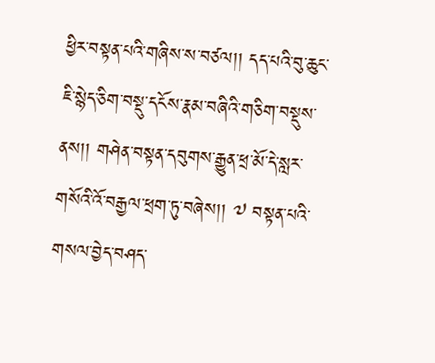ཕྱིར་བསྟན་པའི་གཞིས་ས་བཙལ།། དད་པའི་བུ་ཆུང་ཇི་སྙེད་ཅིག་བསྡུ་དངོས་རྣམ་བཞིའི་གཅིག་བསྡུས་ནས།། གཤེན་བསྟན་དབུགས་རྒྱུན་ཕྲ་མོ་དེ་སླར་གསོའི་འོ་བརྒྱལ་ཕྲག་ཏུ་བཞེས།། ༧ བསྟན་པའི་གསལ་བྱེད་བཤད་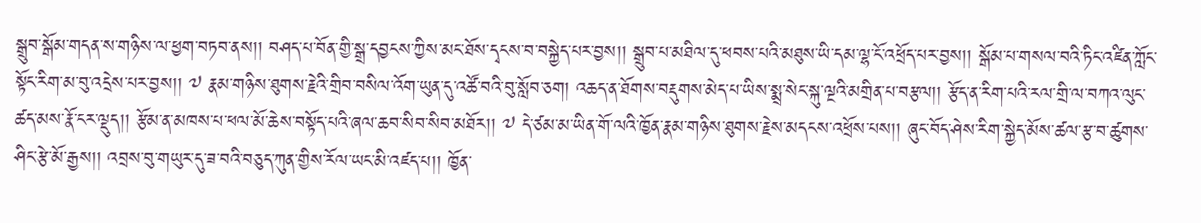སྒྲུབ་སྒོམ་གདན་ས་གཉིས་ལ་ཕྱག་བཏབ་ནས།། བཤད་པ་བོན་གྱི་སྒྲ་དབྱངས་ཀྱིས་མང་ཐོས་དྭངས་བ་བསྐྱེད་པར་བྱས།། སྒྲུབ་པ་མཐིལ་དུ་ཕབས་པའི་མཐུས་ཡི་དམ་ལྷ་ངོ་འཕྲོད་པར་བྱས།། སྒོམ་པ་གསལ་བའི་ཏིང་འཛིན་ཀློང་སྟོང་རིག་མ་བུ་འདྲེས་པར་བྱས།། ༧ རྣམ་གཉིས་ཐུགས་རྗེའི་གྲིབ་བསིལ་འོག་ཡུན་དུ་འཚོ་བའི་བུ་སློབ་ཅག། འཆད་ན་ཐོགས་བརྡུགས་མེད་པ་ཡིས་སྨྲ་སེང་སྐུ་ལྔའི་མགྲིན་པ་བརྩལ།། རྩོད་ན་རིག་པའི་རལ་གྲི་ལ་བཀའ་ལུང་ཚད་མས་རྣོ་ངར་ལྡུད།། རྩོམ་ན་མཁས་པ་ཕལ་མོ་ཆེས་བསྟོད་པའི་ཞལ་ཆབ་སིབ་སིབ་མཐོར།། ༧ དེ་ཙམ་མ་ཡིན་གོ་ལའི་ཁྱོན་རྣམ་གཉིས་ཐུགས་རྗེས་མདངས་འཕྲོས་པས།། ཞུང་བོད་ཤེས་རིག་སྐྱེད་མོས་ཚལ་རྩ་བ་ཚུགས་ཤིང་རྩེ་མོ་རྒྱས།། འབྲས་བུ་གཡུར་དུ་ཟ་བའི་བཅུད་ཀུན་གྱིས་རོལ་ཡང་མི་འཛད་པ།། ཁྱོན་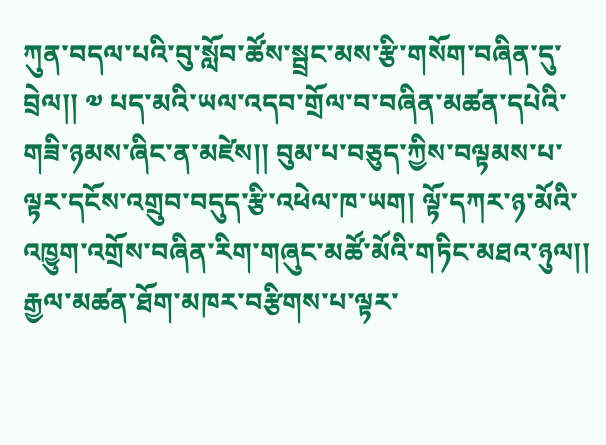ཀུན་བདལ་པའི་བུ་སློབ་ཚོས་སྦྲང་མས་རྩི་གསོག་བཞིན་དུ་བྲེལ།། ༧ པད་མའི་ཡལ་འདབ་གྲོལ་བ་བཞིན་མཚན་དཔེའི་གཟི་ཉམས་ཞིང་ན་མཛེས།། བུམ་པ་བཅུད་ཀྱིས་བལྟམས་པ་ལྟར་དངོས་འགྲུབ་བདུད་རྩི་འཕེལ་ཁ་ཡག། ལྟོ་དཀར་ཉ་མོའི་འཁྱུག་འགྲོས་བཞིན་རིག་གཞུང་མཚོ་མོའི་གཏིང་མཐའ་ཉུལ།། རྒྱལ་མཚན་ཐོག་མཁར་བརྩིགས་པ་ལྟར་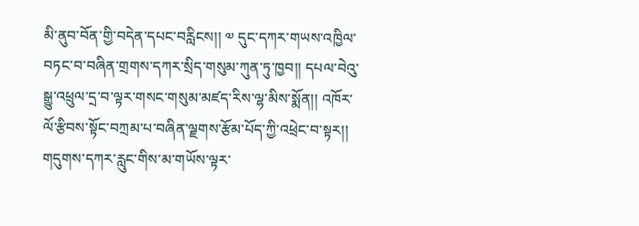མི་ནུབ་བོན་གྱི་བདེན་དཔང་བརླིངས།། ༧ དུང་དཀར་གཡས་འཁྱིལ་བཏང་བ་བཞིན་གྲགས་དཀར་སྲིད་གསུམ་ཀུན་ཏུ་ཁྱབ།། དཔལ་བེའུ་སྒྱུ་འཕྲུལ་དྲ་བ་ལྟར་གསང་གསུམ་མཛད་རིས་ལྷ་མིས་སྨོན།། འཁོར་ལོ་རྩིབས་སྟོང་བཀྲམ་པ་བཞིན་ལྗགས་རྩོམ་པོད་ཀྱི་འཕྲེང་བ་སྟར།། གདུགས་དཀར་རླུང་གིས་མ་གཡོས་ལྟར་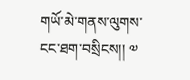གཡོ་མེ་གནས་ལུགས་ངང་ཐག་བསྲིངས།། ༧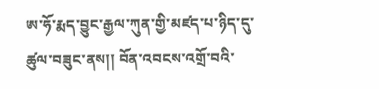ཨ་ཧོ་རྨད་བྱུང་རྒྱལ་ཀུན་གྱི་མཛད་པ་ཉིད་དུ་ཚུལ་བཟུང་ནས།། བོན་འབངས་འགྲོ་བའི་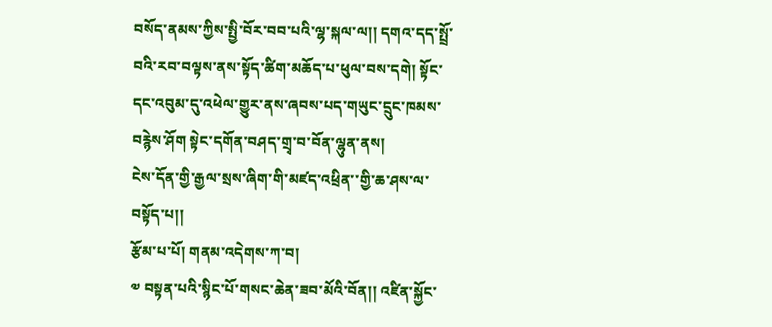བསོད་ནམས་ཀྱིས་སྤྱི་བོར་བབ་པའི་ལྷ་སྐལ་ལ།། དགའ་དད་སྤྲོ་བའི་རབ་བལྟས་ནས་སྟོད་ཚིག་མཆོད་པ་ཕུལ་བས་དགེ། སྟོང་དང་འབུམ་དུ་འཕེལ་གྱུར་ནས་ཞབས་པད་གཡུང་དྲུང་ཁམས་བརྙེས་ཤོག སྟེང་དགོན་བཤད་གྲྭ་བ་བོན་ལྷུན་ནས།
ངེས་དོན་གྱི་རྒྱལ་སྲས་ཞིག་གི་མཛད་འཕྲིན་་གྱི་ཆ་ཤས་ལ་བསྟོད་པ།།
རྩོམ་པ་པོ། གནམ་འདེགས་ཀ་བ།
༧ བསྟན་པའི་སྙིང་པོ་གསང་ཆེན་ཟབ་མོའི་བོན།། འཛིན་སྐྱོང་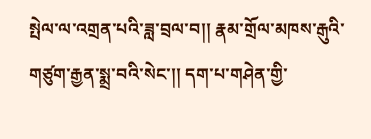སྤེལ་ལ་འགྲན་པའི་ཟླ་བྲལ་བ།། རྣམ་གྲོལ་མཁས་རྒུའི་གཙུག་རྒྱན་སྨྲ་བའི་སེང་།། དག་པ་གཤེན་གྱི་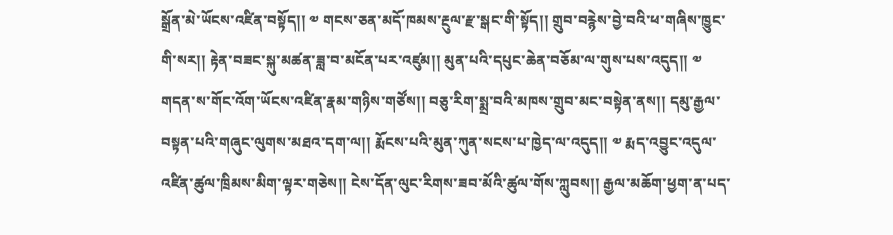སྒྲོན་མེ་ཡོངས་འཛིན་བསྟོད།། ༧ གངས་ཅན་མདོ་ཁམས་རྔུལ་རྫ་སྒང་གི་སྟོད།། གྲུབ་བརྙེས་བྱེ་བའི་ཕ་གཞིས་ཁྱུང་གི་སར།། རྟེན་བཟང་སྐུ་མཚན་ཟླ་བ་མངོན་པར་འཛུམ།། མུན་པའི་དཔུང་ཆེན་བཅོམ་ལ་གུས་པས་འདུད།། ༧ གདན་ས་གོང་འོག་ཡོངས་འཛིན་རྣམ་གཉིས་གཙོས།། བཅུ་རིག་སྨྲ་བའི་མཁས་གྲུབ་མང་བསྟེན་ནས།། དམུ་རྒྱལ་བསྟན་པའི་གཞུང་ལུགས་མཐའ་དག་ལ།། རྨོངས་པའི་མུན་ཀུན་སངས་པ་ཁྱེད་ལ་འདུད།། ༧ རྨད་འབྱུང་འདུལ་འཛིན་ཚུལ་ཁྲིམས་མིག་ལྟར་གཅེས།། ངེས་དོན་ལུང་རིགས་ཟབ་མོའི་ཚུལ་གོས་ཀླུབས།། རྒྱལ་མཆོག་ཕྱག་ན་པད་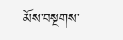མོས་བསྔགས་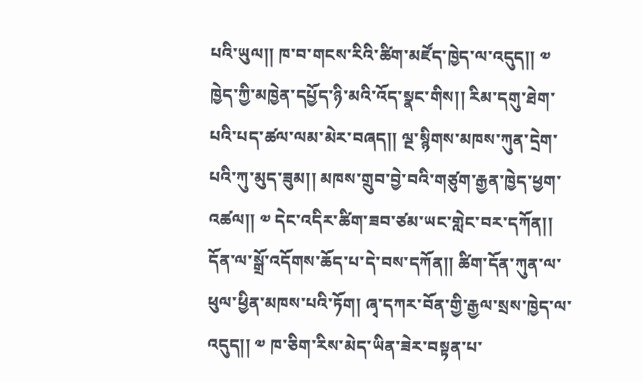པའི་ཡུལ།། ཁ་བ་གངས་རིའི་ཚིག་མཛོད་ཁྱེད་ལ་འདུད།། ༧ ཁྱེད་ཀྱི་མཁྱེན་དཔྱོད་ཉི་མའི་འོད་སྣང་གིས།། རིམ་དགུ་ཐེག་པའི་པད་ཚལ་ལམ་མེར་བཞད།། ལྔ་སྙིགས་མཁས་ཀུན་དྲེག་པའི་ཀུ་མུད་ཟུམ།། མཁས་གྲུབ་བྱེ་བའི་གཙུག་རྒྱན་ཁྱེད་ཕྱག་འཚལ།། ༧ དེང་འདིར་ཚིག་ཟབ་ཙམ་ཡང་གླེང་བར་དཀོན།། དོན་ལ་སྒྲོ་འདོགས་ཆོད་པ་དེ་བས་དཀོན།། ཚིག་དོན་ཀུན་ལ་ཕུལ་ཕྱིན་མཁས་པའི་ཏོག། ཞྭ་དཀར་བོན་གྱི་རྒྱལ་སྲས་ཁྱེད་ལ་འདུད།། ༧ ཁ་ཅིག་རིས་མེད་ཡིན་ཟེར་བསྟན་པ་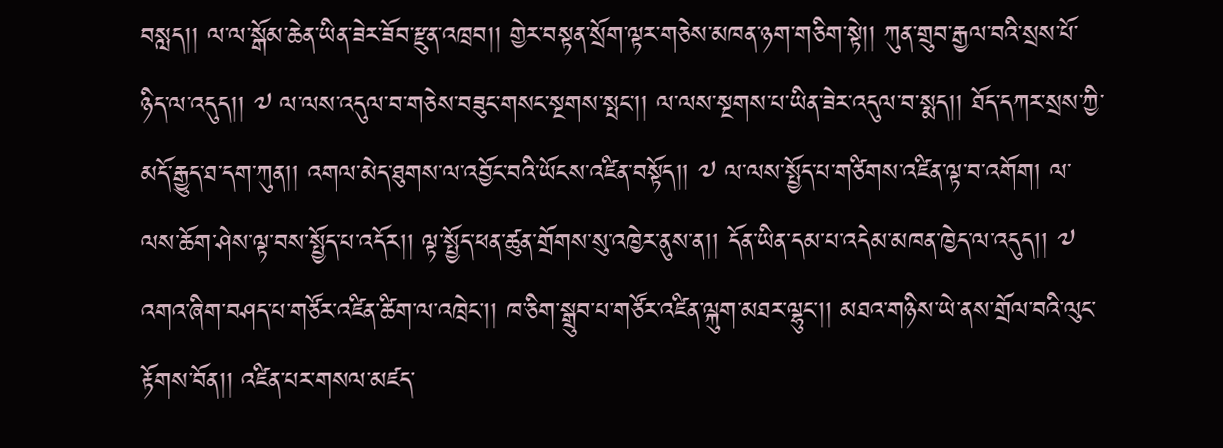བསླད།། ལ་ལ་སྒོམ་ཆེན་ཡིན་ཟེར་ཟོབ་རྫུན་འཁྲབ།། གྱེར་བསྟན་སྲོག་ལྟར་གཅེས་མཁན་ཉག་གཅིག་སྟེ།། ཀུན་གྲུབ་རྒྱལ་བའི་སྲས་པོ་ཉིད་ལ་འདུད།། ༧ ལ་ལས་འདུལ་བ་གཅེས་བཟུང་གསང་སྔགས་སྤང་།། ལ་ལས་སྔགས་པ་ཡིན་ཟེར་འདུལ་བ་སྨད།། ཐོད་དཀར་སྲས་ཀྱི་མདོ་རྒྱུད་ཐ་དག་ཀུན།། འགལ་མེད་ཐུགས་ལ་འབྱོང་བའི་ཡོངས་འཛིན་བསྟོད།། ༧ ལ་ལས་སྤྱོད་པ་གཙིགས་འཛིན་ལྟ་བ་འགོག། ལ་ལས་ཆོག་ཤེས་ལྟ་བས་སྤྱོད་པ་འདོར།། ལྟ་སྤྱོད་ཕན་ཚུན་གྲོགས་སུ་འཁྱེར་ནུས་ན།། དོན་ཡིན་དམ་པ་འདེམ་མཁན་ཁྱེད་ལ་འདུད།། ༧ འགའ་ཞིག་བཤད་པ་གཙོར་འཛིན་ཚིག་ལ་འཁྲེང་།། ཁ་ཅིག་སྒྲུབ་པ་གཙོར་འཛིན་ལྐུག་མཐར་ལྷུང་།། མཐའ་གཉིས་ཡེ་ནས་གྲོལ་བའི་ལུང་རྟོགས་བོན།། འཛིན་པར་གསལ་མཛད་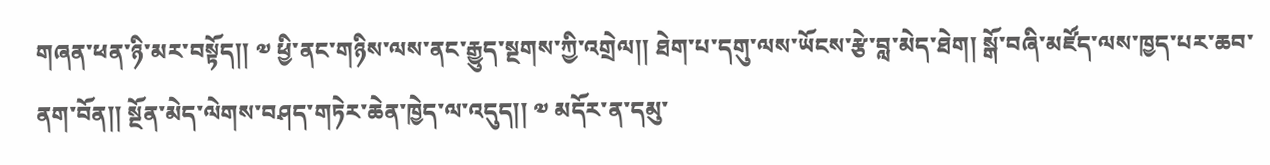གཞན་ཕན་ཉི་མར་བསྟོད།། ༧ ཕྱི་ནང་གཉིས་ལས་ནང་རྒྱུད་སྔགས་ཀྱི་འགྲེལ།། ཐེག་པ་དགུ་ལས་ཡོངས་རྩེ་བླ་མེད་ཐེག། སྒོ་བཞི་མཛོད་ལས་ཁྱད་པར་ཆབ་ནག་བོན།། སྔོན་མེད་ལེགས་བཤད་གཏེར་ཆེན་ཁྱེད་ལ་འདུད།། ༧ མདོར་ན་དམུ་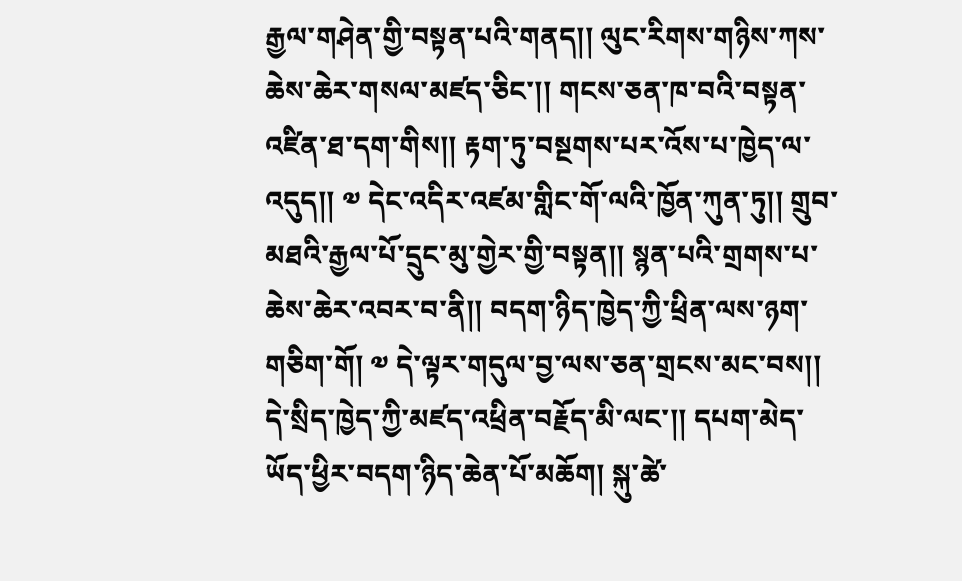རྒྱལ་གཤེན་གྱི་བསྟན་པའི་གནད།། ལུང་རིགས་གཉིས་ཀས་ཆེས་ཆེར་གསལ་མཛད་ཅིང་།། གངས་ཅན་ཁ་བའི་བསྟན་འཛིན་ཐ་དག་གིས།། རྟག་ཏུ་བསྔགས་པར་འོས་པ་ཁྱེད་ལ་འདུད།། ༧ དེང་འདིར་འཛམ་གླིང་གོ་ལའི་ཁྱོན་ཀུན་ཏུ།། གྲུབ་མཐའི་རྒྱལ་པོ་དྲུང་མུ་གྱེར་གྱི་བསྟན།། སྙན་པའི་གྲགས་པ་ཆེས་ཆེར་འབར་བ་ནི།། བདག་ཉིད་ཁྱེད་ཀྱི་ཕྲིན་ལས་ཉག་གཅིག་གོ། ༧ དེ་ལྟར་གདུལ་བྱ་ལས་ཅན་གྲངས་མང་བས།། དེ་སྲིད་ཁྱེད་ཀྱི་མཛད་འཕྲིན་བརྗོད་མི་ལང་།། དཔག་མེད་ཡོད་ཕྱིར་བདག་ཉིད་ཆེན་པོ་མཆོག། སྐུ་ཚེ་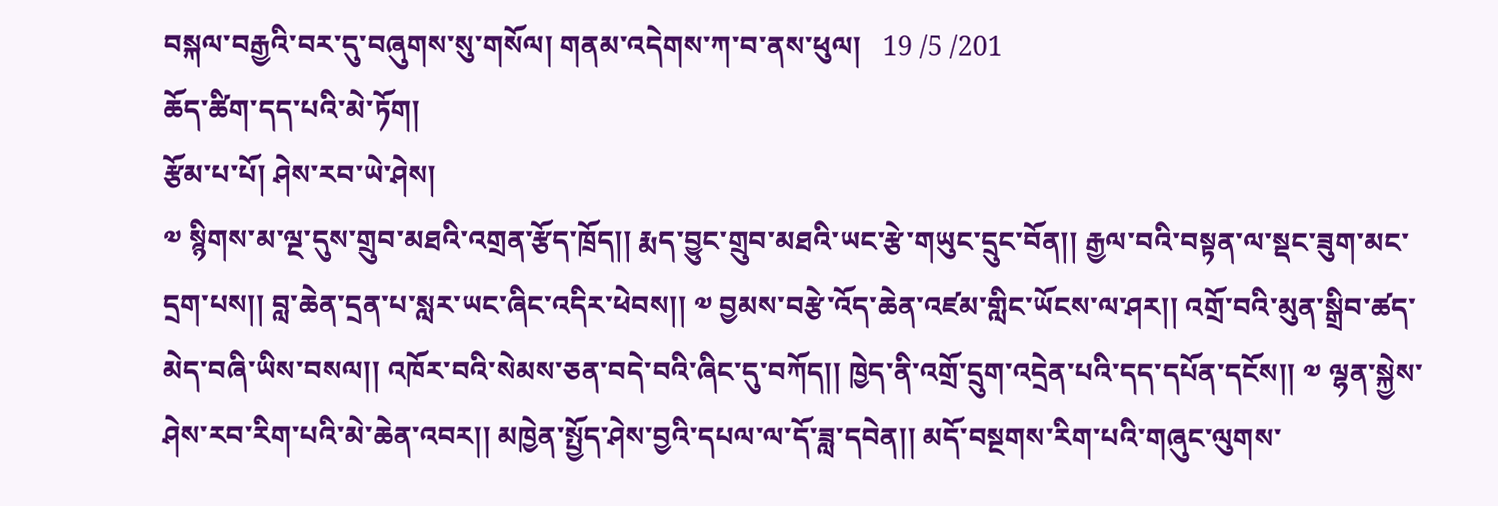བསྐལ་བརྒྱའི་བར་དུ་བཞུགས་སུ་གསོལ། གནམ་འདེགས་ཀ་བ་ནས་ཕུལ།   19 /5 /201
ཆོད་ཚིག་དད་པའི་མེ་ཏོག།
རྩོམ་པ་པོ། ཤེས་རབ་ཡེ་ཤེས།
༧ སྙིགས་མ་ལྔ་དུས་གྲུབ་མཐའི་འགྲན་རྩོད་ཁྲོད།། རྨད་བྱུང་གྲུབ་མཐའི་ཡང་རྩེ་གཡུང་དྲུང་བོན།། རྒྱལ་བའི་བསྟན་ལ་སྡང་ཟུག་མང་དྲག་པས།། བླ་ཆེན་དྲན་པ་སླར་ཡང་ཞིང་འདིར་ཕེབས།། ༧ བྱམས་བརྩེ་འོད་ཆེན་འཛམ་གླིང་ཡོངས་ལ་ཤར།། འགྲོ་བའི་མུན་སྒྲིབ་ཚད་མེད་བཞི་ཡིས་བསལ།། འཁོར་བའི་སེམས་ཅན་བདེ་བའི་ཞིང་དུ་བཀོད།། ཁྱེད་ནི་འགྲོ་དྲུག་འདྲེན་པའི་དད་དཔོན་དངོས།། ༧ ལྷན་སྐྱེས་ཤེས་རབ་རིག་པའི་མེ་ཆེན་འབར།། མཁྱེན་སྤྱོད་ཤེས་བྱའི་དཔལ་ལ་དོ་ཟླ་དབེན།། མདོ་བསྔགས་རིག་པའི་གཞུང་ལུགས་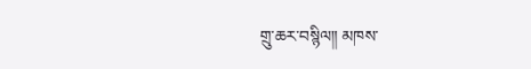གྲུ་ཆར་བསྙིལ།། མཁས་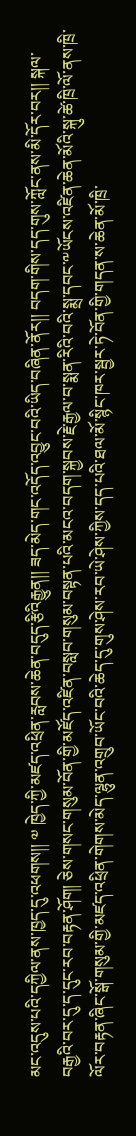མང་འདུས་པའི་དཀྱིལ་ནས་ཁྱད་དུ་འཕགས།། ༧ ཁྱེད་ཀྱི་མཛད་འཕྲིན་རླབས་ཆེན་བདུད་རྩིའིརྒྱུན།། ཟད་མེད་གང་འདོད་འབྱུང་བའི་ཡིད་བཞིན་ནོར།། བདག་གིས་དད་གུས་ཀློང་ནས་མི་དོར་བར།། སྐལ་བརྒྱའི་བར་དུ་ད་དུང་རབ་བརྟན་ཤོག། ཅེས་གསང་གསུམ་བོན་གྱི་མཛོད་འཛིན་བསླབ་གསུམ་བསྟན་པའི་མངའ་བདག་སྐྱབས་རྗེ་རྒྱལ་བ་སྨན་རིའི་བའི་སྨྲ་དབང་༸ཡོངས་འཛིན་ཆེན་མོའི་སྐུ་ཚེ་ཁྲི་ལོ་ནས་ཁྲི་ལོར་བརྟན་ཞིང་སྒོ་གསུམ་གྱི་མཛད་འཕྲིན་གེགས་མེད་ལྷུན་འགྲུབ་ཡོང་བའི་ཆེད་དུ་གུས་ཤེས་རབ་ཡེ་ཤེས་ཀྱིས་དད་པའི་ཐལ་མོ་སྙིང་ཁར་སྦྱར་ཏེ་བོན་གྱི་གདན་ས་ཆེན་མོ་ཁྲི་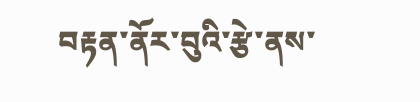བརྟན་ནོར་བུའི་རྩེ་ནས་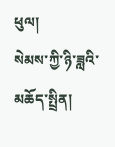ཕུལ།
སེམས་ཀྱི་ཉི་ཟླའི་མཆོད་སྤྲིན།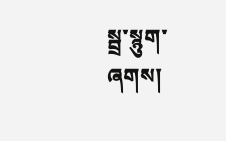སྦྲ་སྙུག་ཞགས།